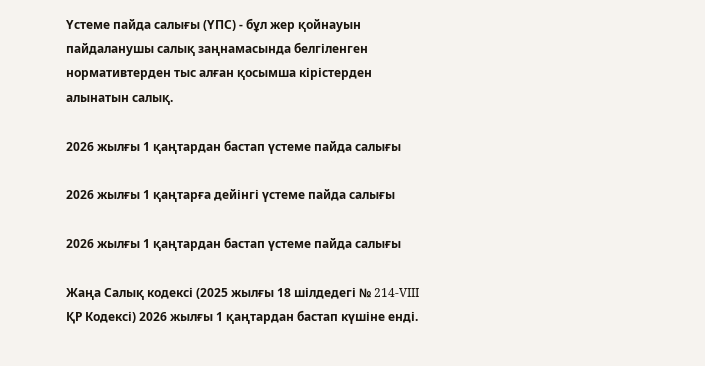Үстеме пайда салығы (ҮПС) - бұл жер қойнауын пайдаланушы салық заңнамасында белгіленген нормативтерден тыс алған қосымша кірістерден алынатын салық.

2026 жылғы 1 қаңтардан бастап үстеме пайда салығы

2026 жылғы 1 қаңтарға дейінгі үстеме пайда салығы

2026 жылғы 1 қаңтардан бастап үстеме пайда салығы

Жаңа Салық кодексі (2025 жылғы 18 шілдедегі № 214-VIII ҚР Кодексі) 2026 жылғы 1 қаңтардан бастап күшіне енді.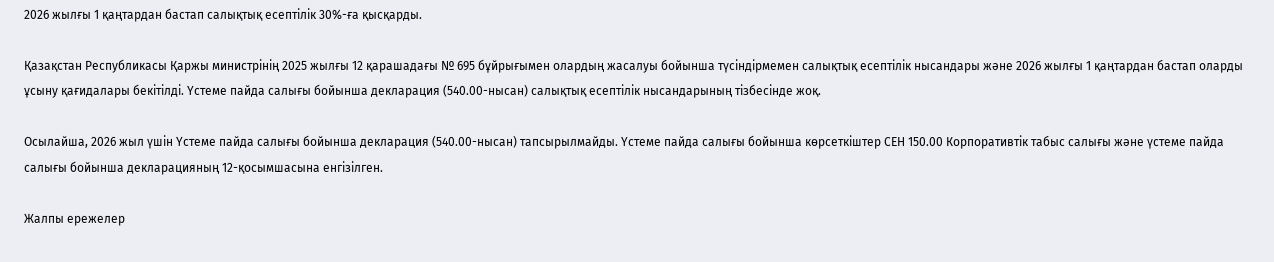2026 жылғы 1 қаңтардан бастап салықтық есептілік 30%-ға қысқарды.

Қазақстан Республикасы Қаржы министрінің 2025 жылғы 12 қарашадағы № 695 бұйрығымен олардың жасалуы бойынша түсіндірмемен салықтық есептілік нысандары және 2026 жылғы 1 қаңтардан бастап оларды ұсыну қағидалары бекітілді. Үстеме пайда салығы бойынша декларация (540.00-нысан) салықтық есептілік нысандарының тізбесінде жоқ.

Осылайша, 2026 жыл үшін Үстеме пайда салығы бойынша декларация (540.00-нысан) тапсырылмайды. Үстеме пайда салығы бойынша көрсеткіштер СЕН 150.00 Корпоративтік табыс салығы және үстеме пайда салығы бойынша декларацияның 12-қосымшасына енгізілген.

Жалпы ережелер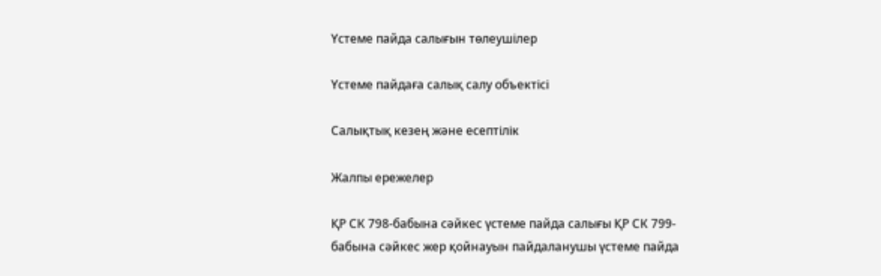Үстеме пайда салығын төлеушілер

Үстеме пайдаға салық салу объектісі

Салықтық кезең және есептілік

Жалпы ережелер

ҚР СК 798-бабына сәйкес үстеме пайда салығы ҚР СК 799-бабына сәйкес жер қойнауын пайдаланушы үстеме пайда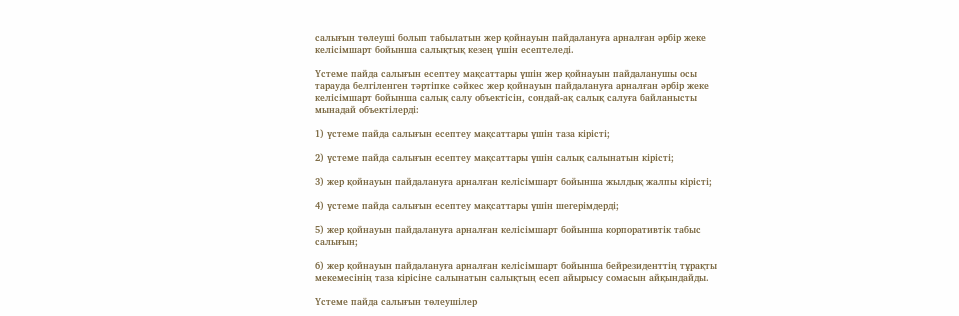салығын төлеуші болып табылатын жер қойнауын пайдалануға арналған әрбір жеке келісімшарт бойынша салықтық кезең үшін есептеледі.

Үстеме пайда салығын есептеу мақсаттары үшін жер қойнауын пайдаланушы осы тарауда белгіленген тәртіпке сәйкес жер қойнауын пайдалануға арналған әрбір жеке келісімшарт бойынша салық салу объектісін, сондай-ақ салық салуға байланысты мынадай объектілерді:

1) үстеме пайда салығын есептеу мақсаттары үшін таза кірісті;

2) үстеме пайда салығын есептеу мақсаттары үшін салық салынатын кірісті;

3) жер қойнауын пайдалануға арналған келісімшарт бойынша жылдық жалпы кірісті;

4) үстеме пайда салығын есептеу мақсаттары үшін шегерімдерді;

5) жер қойнауын пайдалануға арналған келісімшарт бойынша корпоративтік табыс салығын;

6) жер қойнауын пайдалануға арналған келісімшарт бойынша бейрезиденттің тұрақты мекемесінің таза кірісіне салынатын салықтың есеп айырысу сомасын айқындайды.

Үстеме пайда салығын төлеушілер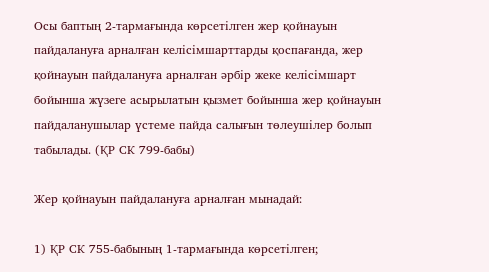Осы баптың 2-тармағында көрсетілген жер қойнауын пайдалануға арналған келісімшарттарды қоспағанда, жер қойнауын пайдалануға арналған әрбір жеке келісімшарт бойынша жүзеге асырылатын қызмет бойынша жер қойнауын пайдаланушылар үстеме пайда салығын төлеушілер болып табылады. (ҚР СК 799-бабы)

Жер қойнауын пайдалануға арналған мынадай:

1) ҚР СК 755-бабының 1-тармағында көрсетілген;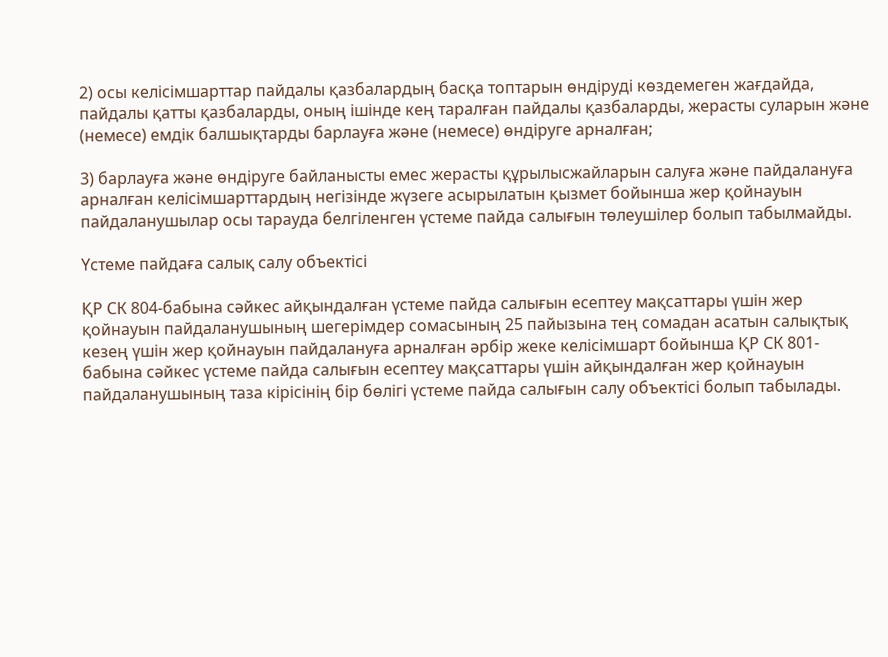2) осы келісімшарттар пайдалы қазбалардың басқа топтарын өндіруді көздемеген жағдайда, пайдалы қатты қазбаларды, оның ішінде кең таралған пайдалы қазбаларды, жерасты суларын және (немесе) емдік балшықтарды барлауға және (немесе) өндіруге арналған;

3) барлауға және өндіруге байланысты емес жерасты құрылысжайларын салуға және пайдалануға арналған келісімшарттардың негізінде жүзеге асырылатын қызмет бойынша жер қойнауын пайдаланушылар осы тарауда белгіленген үстеме пайда салығын төлеушілер болып табылмайды.

Үстеме пайдаға салық салу объектісі

ҚР СК 804-бабына сәйкес айқындалған үстеме пайда салығын есептеу мақсаттары үшін жер қойнауын пайдаланушының шегерімдер сомасының 25 пайызына тең сомадан асатын салықтық кезең үшін жер қойнауын пайдалануға арналған әрбір жеке келісімшарт бойынша ҚР СК 801-бабына сәйкес үстеме пайда салығын есептеу мақсаттары үшін айқындалған жер қойнауын пайдаланушының таза кірісінің бір бөлігі үстеме пайда салығын салу объектісі болып табылады.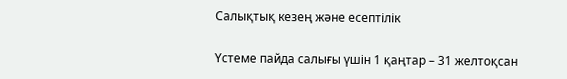Салықтық кезең және есептілік

Үстеме пайда салығы үшін 1 қаңтар – 31 желтоқсан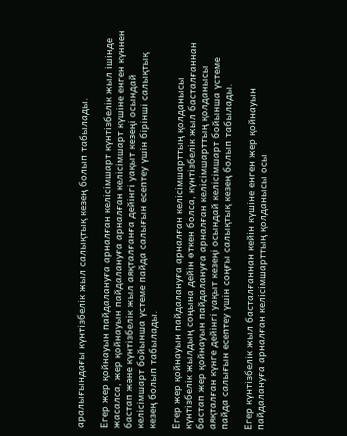аралығындағы күнтізбелік жыл салықтық кезең болып табылады.

Егер жер қойнауын пайдалануға арналған келісімшарт күнтізбелік жыл ішінде жасалса, жер қойнауын пайдалануға арналған келісімшарт күшіне енген күннен бастап және күнтізбелік жыл аяқталғанға дейінгі уақыт кезеңі осындай келісімшарт бойынша үстеме пайда салығын есептеу үшін бірінші салықтық кезең болып табылады.

Егер жер қойнауын пайдалануға арналған келісімшарттың қолданысы күнтізбелік жылдың соңына дейін өткен болса, күнтізбелік жыл басталғаннан бастап жер қойнауын пайдалануға арналған келісімшарттың қолданысы аяқталған күнге дейінгі уақыт кезеңі осындай келісімшарт бойынша үстеме пайда салығын есептеу үшін соңғы салықтық кезең болып табылады.

Егер күнтізбелік жыл басталғаннан кейін күшіне енген жер қойнауын пайдалануға арналған келісімшарттың қолданысы осы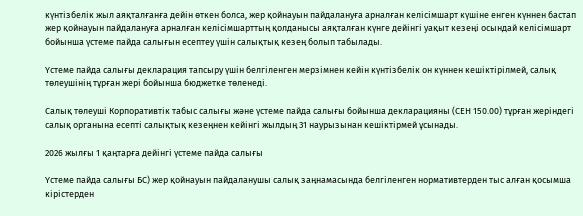күнтізбелік жыл аяқталғанға дейін өткен болса, жер қойнауын пайдалануға арналған келісімшарт күшіне енген күннен бастап жер қойнауын пайдалануға арналған келісімшарттың қолданысы аяқталған күнге дейінгі уақыт кезеңі осындай келісімшарт бойынша үстеме пайда салығын есептеу үшін салықтық кезең болып табылады.

Үстеме пайда салығы декларация тапсыру үшін белгіленген мерзімнен кейін күнтізбелік он күннен кешіктірілмей, салық төлеушінің тұрған жері бойынша бюджетке төленеді.

Салық төлеуші Корпоративтік табыс салығы және үстеме пайда салығы бойынша декларацияны (СЕН 150.00) тұрған жеріндегі салық органына есепті салықтық кезеңнен кейінгі жылдың 31 наурызынан кешіктірмей ұсынады.

2026 жылғы 1 қаңтарға дейінгі үстеме пайда салығы

Үстеме пайда салығы БС) жер қойнауын пайдаланушы салық заңнамасында белгіленген нормативтерден тыс алған қосымша кірістерден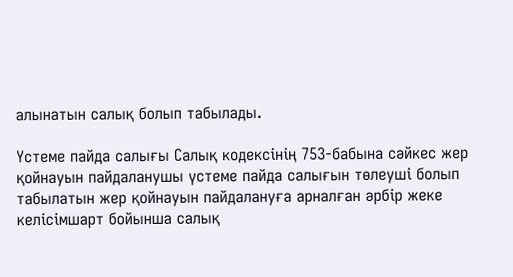алынатын салық болып табылады.

Үстеме пайда салығы Салық кодексінің 753-бабына сәйкес жер қойнауын пайдаланушы үстеме пайда салығын төлеуші болып табылатын жер қойнауын пайдалануға арналған әрбір жеке келісімшарт бойынша салық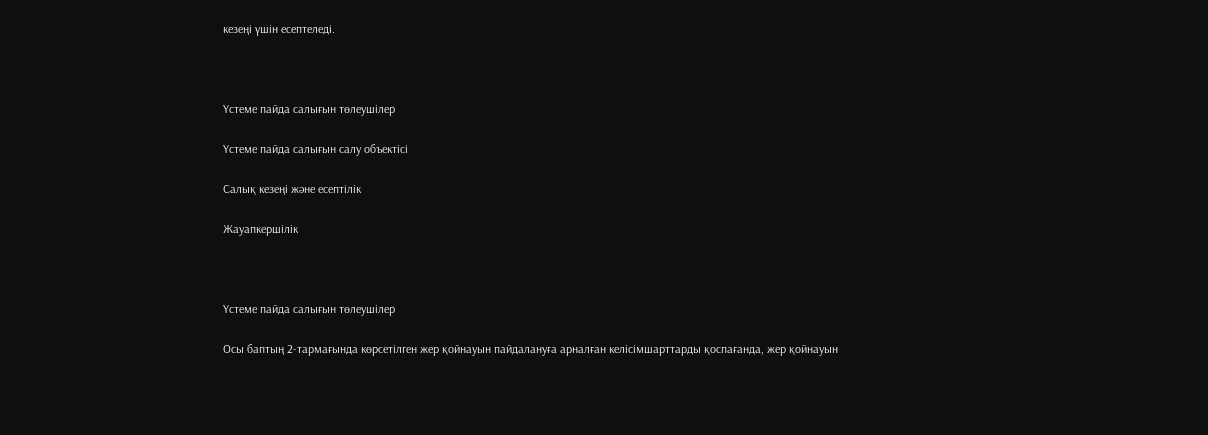кезеңі үшін есептеледі.



Үстеме пайда салығын төлеушілер

Үстеме пайда салығын салу объектісі

Салық кезеңі және есептілік

Жауапкершілік



Үстеме пайда салығын төлеушілер

Осы баптың 2-тармағында көрсетілген жер қойнауын пайдалануға арналған келісімшарттарды қоспағанда, жер қойнауын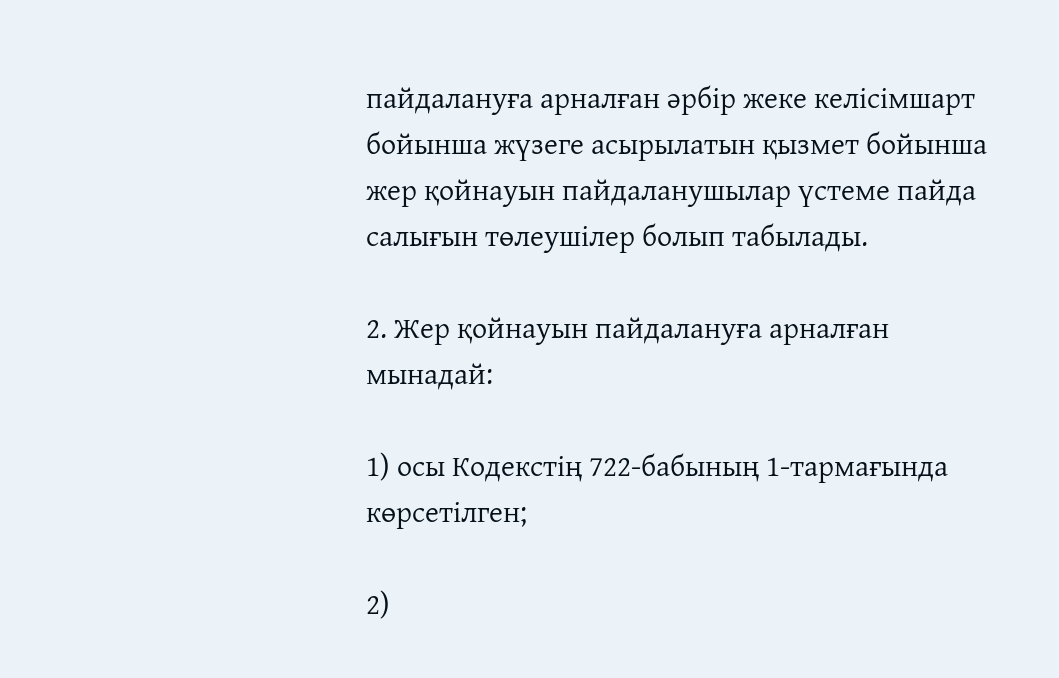пайдалануға арналған әрбір жеке келісімшарт бойынша жүзеге асырылатын қызмет бойынша жер қойнауын пайдаланушылар үстеме пайда салығын төлеушілер болып табылады.

2. Жер қойнауын пайдалануға арналған мынадай:

1) осы Кодекстің 722-бабының 1-тармағында көрсетілген;

2)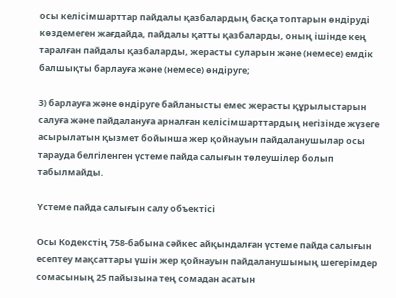осы келісімшарттар пайдалы қазбалардың басқа топтарын өндіруді көздемеген жағдайда, пайдалы қатты қазбаларды, оның ішінде кең таралған пайдалы қазбаларды, жерасты суларын және (немесе) емдік балшықты барлауға және (немесе) өндіруге;

3) барлауға және өндіруге байланысты емес жерасты құрылыстарын салуға және пайдалануға арналған келісімшарттардың негізінде жүзеге асырылатын қызмет бойынша жер қойнауын пайдаланушылар осы тарауда белгіленген үстеме пайда салығын төлеушілер болып табылмайды.

Үстеме пайда салығын салу объектісі

Осы Кодекстің 758-бабына сәйкес айқындалған үстеме пайда салығын есептеу мақсаттары үшін жер қойнауын пайдаланушының шегерімдер сомасының 25 пайызына тең сомадан асатын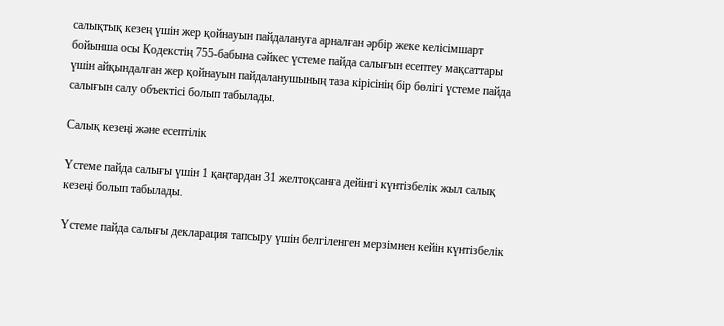салықтық кезең үшін жер қойнауын пайдалануға арналған әрбір жеке келісімшарт бойынша осы Кодекстің 755-бабына сәйкес үстеме пайда салығын есептеу мақсаттары үшін айқындалған жер қойнауын пайдаланушының таза кірісінің бір бөлігі үстеме пайда салығын салу объектісі болып табылады.

Салық кезеңі және есептілік

Үстеме пайда салығы үшін 1 қаңтардан 31 желтоқсанға дейінгі күнтізбелік жыл салық кезеңі болып табылады.

Үстеме пайда салығы декларация тапсыру үшін белгіленген мерзімнен кейін күнтізбелік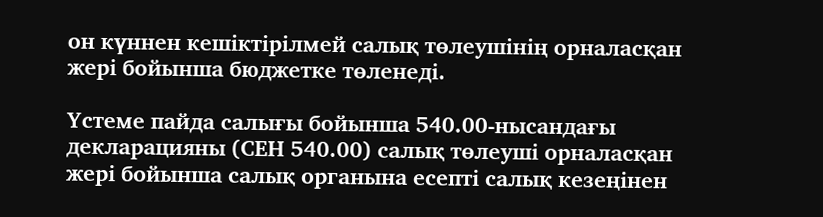он күннен кешіктірілмей салық төлеушінің орналасқан жері бойынша бюджетке төленеді.

Үстеме пайда салығы бойынша 540.00-нысандағы декларацияны (СЕН 540.00) салық төлеуші орналасқан жері бойынша салық органына есепті салық кезеңінен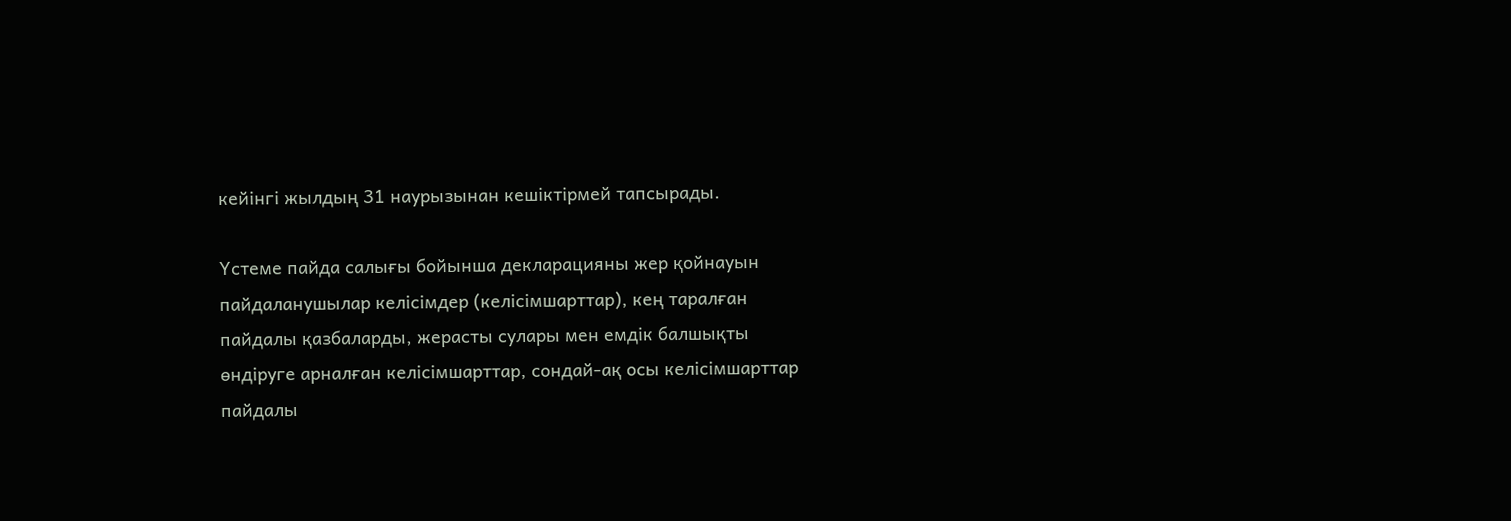кейінгі жылдың 31 наурызынан кешіктірмей тапсырады.

Үстеме пайда салығы бойынша декларацияны жер қойнауын пайдаланушылар келісімдер (келісімшарттар), кең таралған пайдалы қазбаларды, жерасты сулары мен емдік балшықты өндіруге арналған келісімшарттар, сондай-ақ осы келісімшарттар пайдалы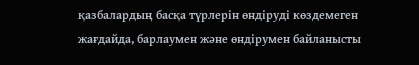қазбалардың басқа түрлерін өндіруді көздемеген жағдайда, барлаумен және өндірумен байланысты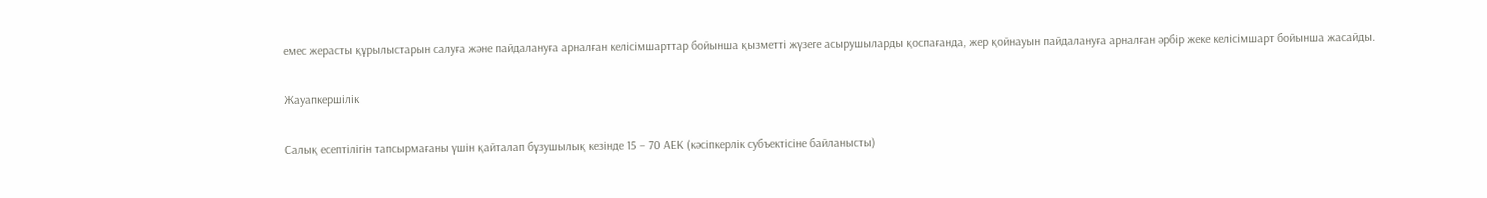емес жерасты құрылыстарын салуға және пайдалануға арналған келісімшарттар бойынша қызметті жүзеге асырушыларды қоспағанда, жер қойнауын пайдалануға арналған әрбір жеке келісімшарт бойынша жасайды.

Жауапкершілік

Салық есептілігін тапсырмағаны үшін қайталап бұзушылық кезінде 15 – 70 АЕК (кәсіпкерлік субъектісіне байланысты)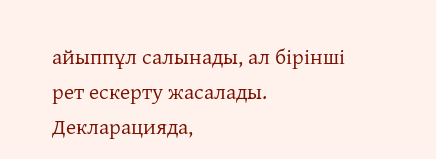айыппұл салынады, ал бірінші рет ескерту жасалады.
Декларацияда,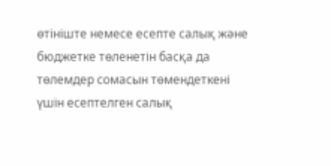өтініште немесе есепте салық және бюджетке төленетін басқа да төлемдер сомасын төмендеткені үшін есептелген салық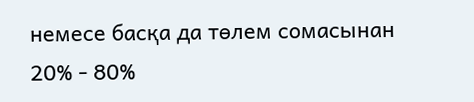немесе басқа да төлем сомасынан
20% - 80%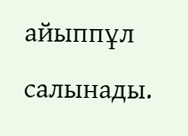айыппұл салынады.